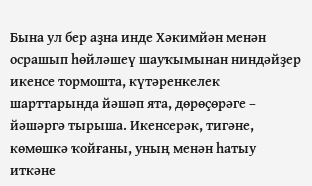Бына ул бер аҙна инде Хәкимйән менән осрашып һөйләшеү шауҡымынан ниндәйҙер икенсе тормошта, күтәренкелек шарттарында йәшәп ята, дөрөҫөрәге – йәшәргә тырыша. Икенсерәк, тигәне, көмөшкә ҡойғаны, уның менән һатыу иткәне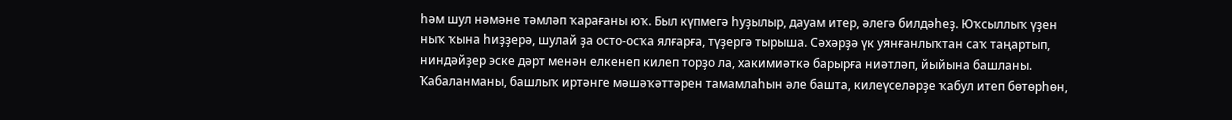һәм шул нәмәне тәмләп ҡарағаны юҡ. Был күпмегә һуҙылыр, дауам итер, әлегә билдәһеҙ. Юҡсыллыҡ үҙен ныҡ ҡына һиҙҙерә, шулай ҙа осто-осҡа ялғарға, түҙергә тырыша. Сәхәрҙә үк уянғанлыҡтан саҡ таңартып, ниндәйҙер эске дәрт менән елкенеп килеп торҙо ла, хакимиәткә барырға ниәтләп, йыйына башланы. Ҡабаланманы, башлыҡ иртәнге мәшәҡәттәрен тамамлаһын әле башта, килеүселәрҙе ҡабул итеп бөтөрһөн,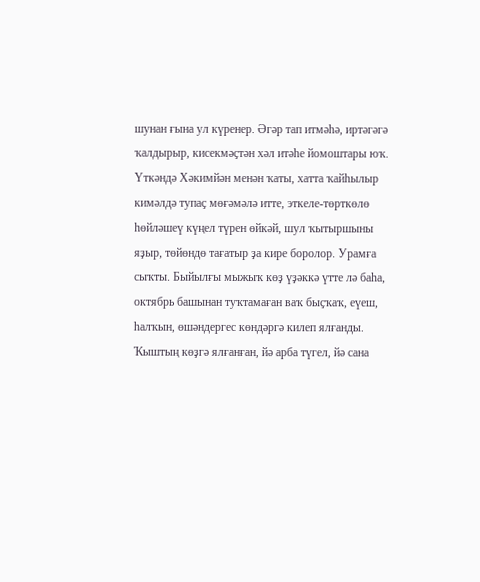шунан ғына ул күренер. Әгәр тап итмәһә, иртәгәгә ҡалдырыр, кисекмәҫтән хәл итәһе йомоштары юҡ. Үткәндә Хәкимйән менән ҡаты, хатта ҡайһылыр кимәлдә тупаҫ мөғәмәлә итте, эткеле-төрткөлө һөйләшеү күңел түрен өйкәй, шул ҡытыршыны яҙыр, төйөндө тағатыр ҙа кире боролор. Урамға сыҡты. Быйылғы мыжыҡ көҙ үҙәккә үтте лә баһа, октябрь башынан туҡтамаған ваҡ быҫҡаҡ, еүеш, һалҡын, өшәндергес көндәргә килеп ялғанды. Ҡыштың көҙгә ялғанған, йә арба түгел, йә сана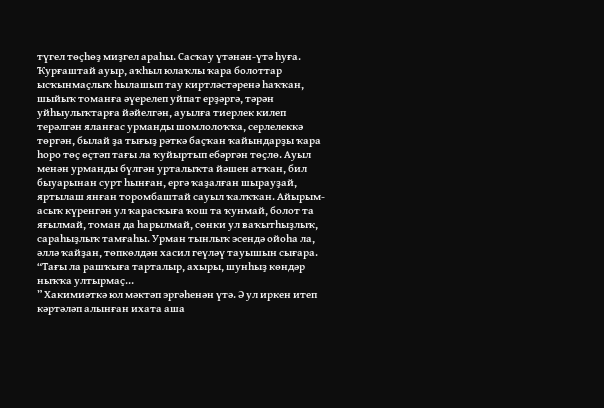түгел төҫһөҙ миҙгел араһы. Сасҡау үтәнән-үтә һуға. Ҡурғаштай ауыр, аҡһыл юлаҡлы ҡара болоттар ысҡынмаҫлыҡ һылашып тау киртләстәренә һаҡҡан, шыйыҡ томанға әүерелеп уйпат ерҙәргә, тәрән уйһыулыҡтарға йәйелгән, ауылға тиерлек килеп терәлгән яланғас урманды шомлолоҡҡа, серлелеккә төргән, былай ҙа тығыҙ рәткә баҫҡан ҡайындарҙы ҡара һоро төҫ өҫтәп тағы ла ҡуйыртып ебәргән төҫлө. Ауыл менән урманды бүлгән урталыҡта йәшен атҡан, бил быуарынан сурт һынған, ергә ҡаҙалған шырауҙай, яртылаш янған торомбаштай сауыл ҡалҡҡан. Айырым-асыҡ күренгән ул ҡарасҡыға ҡош та ҡунмай, болот та яғылмай, томан да һарылмай, сөнки ул ваҡытһыҙлыҡ, сараһыҙлыҡ тамғаһы. Урман тынлыҡ эсендә ойоһа ла, әллә ҡайҙан, төпкөлдән хасил геүләү тауышын сығара. “Тағы ла рашҡыға тарталыр, ахыры, шунһыҙ көндәр ныҡҡа ултырмаҫ…
” Хакимиәткә юл мәктәп эргәһенән үтә. Ә ул иркен итеп кәртәләп алынған ихата аша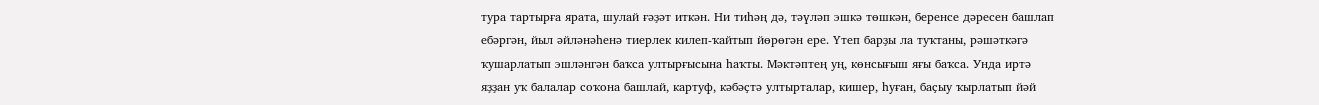тура тартырға ярата, шулай ғәҙәт иткән. Ни тиһәң дә, тәүләп эшкә төшкән, беренсе дәресен башлап ебәргән, йыл әйләнәһенә тиерлек килеп-ҡайтып йөрөгән ере. Үтеп барҙы ла туҡтаны, рәшәткәгә ҡушарлатып эшләнгән баҡса ултырғысына һаҡты. Мәктәптең уң, көнсығыш яғы баҡса. Унда иртә яҙҙан уҡ балалар соҡона башлай, картуф, кәбәҫтә ултырталар, кишер, һуған, баҫыу ҡырлатып йәй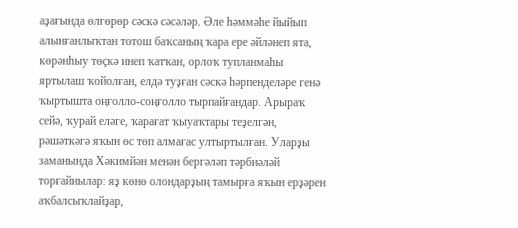аҙағында өлгөрөр сәскә сәсәләр. Әле һәммәһе йыйып алынғанлыҡтан тотош баҡсаның ҡара ере әйләнеп ята, көрәнһыу төҫкә инеп ҡатҡан, орлоҡ тупланмаһы яртылаш ҡойолған, елдә туҙған сәскә һәрпенделәре генә ҡыртышта оңғолло-соңғолло тырпайғандар. Арыраҡ сейә, ҡурай еләге, ҡарағат ҡыуаҡтары теҙелгән, рәшәткәгә яҡын өс төп алмағас ултыртылған. Уларҙы заманында Хәкимйән менән бергәләп тәрбиәләй торғайнылар: яҙ көнө олондарҙың тамырға яҡын ерҙәрен аҡбалсыҡлайҙар,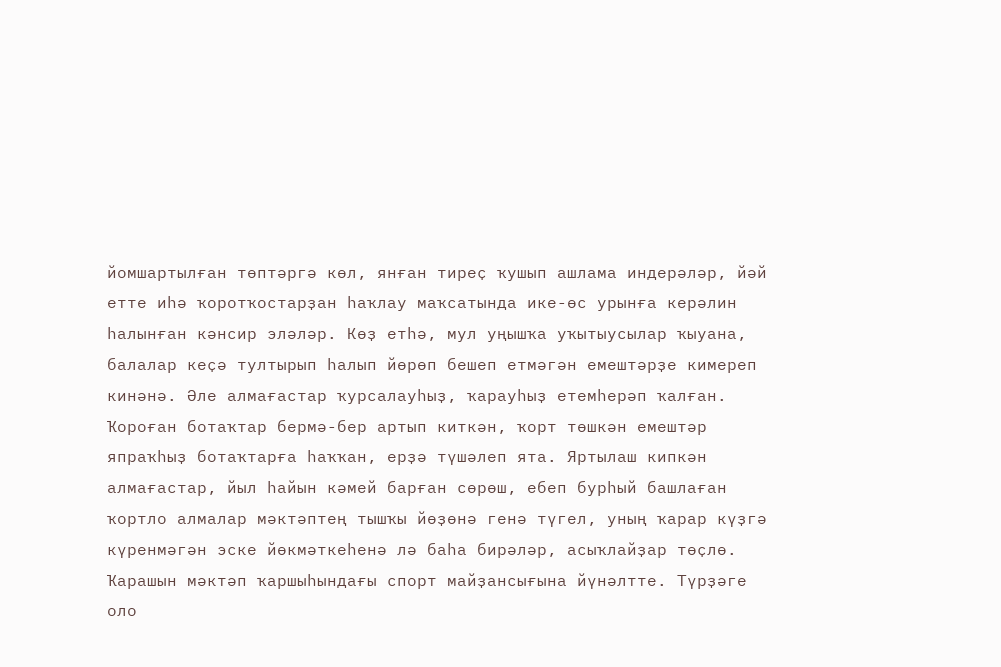йомшартылған төптәргә көл, янған тиреҫ ҡушып ашлама индерәләр, йәй етте иһә ҡоротҡостарҙан һаҡлау маҡсатында ике-өс урынға керәлин һалынған кәнсир эләләр. Көҙ етһә, мул уңышҡа уҡытыусылар ҡыуана, балалар кеҫә тултырып һалып йөрөп бешеп етмәгән емештәрҙе кимереп кинәнә. Әле алмағастар ҡурсалауһыҙ, ҡарауһыҙ етемһерәп ҡалған. Ҡороған ботаҡтар бермә-бер артып киткән, ҡорт төшкән емештәр япраҡһыҙ ботаҡтарға һаҡҡан, ерҙә түшәлеп ята. Яртылаш кипкән алмағастар, йыл һайын кәмей барған сөрөш, ебеп бурһый башлаған ҡортло алмалар мәктәптең тышҡы йөҙөнә генә түгел, уның ҡарар күҙгә күренмәгән эске йөкмәткеһенә лә баһа бирәләр, асыҡлайҙар төҫлө. Ҡарашын мәктәп ҡаршыһындағы спорт майҙансығына йүнәлтте. Түрҙәге оло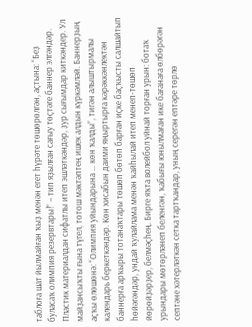таблоға шат йылмайған ҡыҙ менән егет һүрәте төшөрөлгән, аҫтына: “Беҙ буласаҡ олимпия резервтары!” – тип яҙылған сағыу төҫтәге баннер элгәндәр. Пластик материалдан сифатлы итеп эшләткәндәр, ҙур сығымдар киткәндер. Ул майҙансыҡты ғына түгел, тотош мәктәптең ишек алдын күркәмләй. Баннерҙың аҫҡы өлөшөнә: “Олимпия уйындарына … көн ҡалды”, тигән алыштырмалы календарь беркеткәндәр. Көн хисабын даими яңыртырға кәрәккәнлектән баннерға арҡыры тотанаҡтары төшөп бөтөп барған иҫке баҫҡысты салшайтып һөйәгәндәр, ундай ҡулайлама менән ҡайһылай итеп менеп-төшөп йөрөйҙәрҙер, белмәҫһең. Бирге яҡта волейбол уйнай торған урын: ботаҡ урындары мөтөрләнеп беленгән, ҡабығы юнылмаған ике бағанаға өлбөрәгән септәне хәтерләткән сетка тартҡандар, уның серегән ептәре төрлө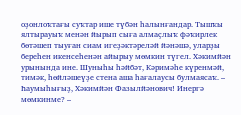оҙонлоҡтағы суҡтар ише түбән һалынғандар. Тышҡы ялтырауыҡ менән йырып сыға алмаҫлыҡ фәҡирлек бөтәшеп тыуған сиам игеҙәктәреләй йәнәшә, уларҙы береһен икенсеһенән айырыу мөмкин түгел. Хәкимйән урынында ине. Шуныһы һәйбәт, Кәримәһе күренмәй, тимәк, һөйләшеүҙе стена аша һағалаусы булмаясаҡ. – Һаумыһығыҙ, Хәкимйән Фазылйәнович! Инергә мөмкинме? –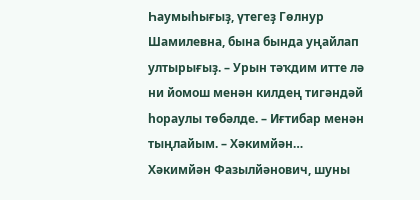Һаумыһығыҙ, үтегеҙ Гөлнур Шамилевна, бына бында уңайлап ултырығыҙ. – Урын тәҡдим итте лә ни йомош менән килдең тигәндәй һораулы төбәлде. – Иғтибар менән тыңлайым. – Хәкимйән… Хәкимйән Фазылйәнович, шуны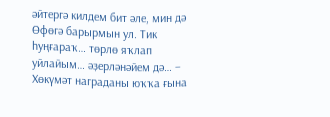әйтергә килдем бит әле, мин дә Өфөгә барырмын ул. Тик һуңғараҡ… төрлө яҡлап уйлайым… әҙерләнәйем дә… – Хөкүмәт награданы юҡҡа ғына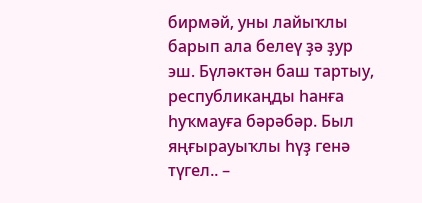бирмәй, уны лайыҡлы барып ала белеү ҙә ҙур эш. Бүләктән баш тартыу, республикаңды һанға һуҡмауға бәрәбәр. Был яңғырауыҡлы һүҙ генә түгел.. –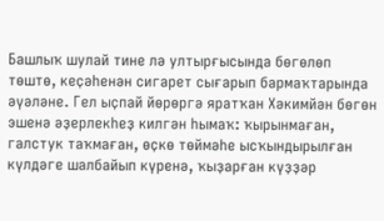Башлыҡ шулай тине лә ултырғысында бөгөлөп төштө, кеҫәһенән сигарет сығарып бармаҡтарында әүәләне. Гел ыҫпай йөрөргә яратҡан Хәкимйән бөгөн эшенә әҙерлекһеҙ килгән һымаҡ: ҡырынмаған, галстук таҡмаған, өҫкө төймәһе ысҡындырылған күлдәге шалбайып күренә, ҡыҙарған күҙҙәр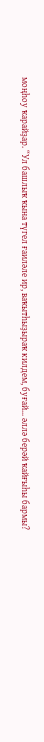моңһоу ҡарайҙар. “Ул башлыҡ ҡына түгел ғаиләле ир, ваҡытһыҙыраҡ килдем, буғай… әллә берәй ҡайғыһы бармы?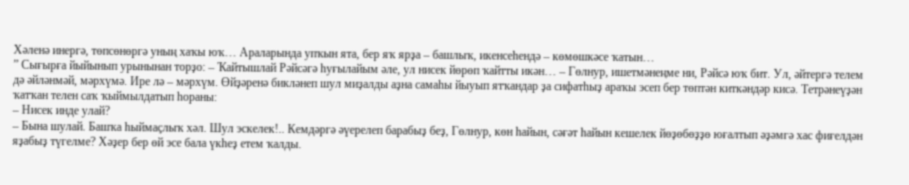Хәленә инергә, төпсөнөргә уның хаҡы юҡ… Араларында упҡын ята, бер яҡ ярҙа – башлыҡ, икенсеһендә – көмөшкәсе ҡатын…
” Сығырға йыйынып урынынан торҙо: – Ҡайтышлай Рәйсәгә һуғылайым әле, ул нисек йөрөп ҡайтты икән… – Гөлнур, ишетмәнеңме ни, Рәйсә юҡ бит. Ул, әйтергә телем дә әйләнмәй, мәрхүмә. Ире лә – мәрхүм. Өйҙәренә бикләнеп шул миҙалды аҙна самаһы йыуып ятҡандар ҙа сифатһыҙ араҡы эсеп бер төптән киткәндәр кисә. Тетрәнеүҙән ҡатҡан телен саҡ ҡыймылдатып һораны:
– Нисек инде улай?
– Бына шулай. Башҡа һыймаҫлыҡ хәл. Шул эскелек!.. Кемдәргә әүерелеп барабыҙ беҙ, Гөлнур, көн һайын, сәғәт һайын кешелек йөҙөбөҙҙө юғалтып әҙәмгә хас фиғелдән яҙабыҙ түгелме? Хәҙер бер өй эсе бала үкһеҙ етем ҡалды.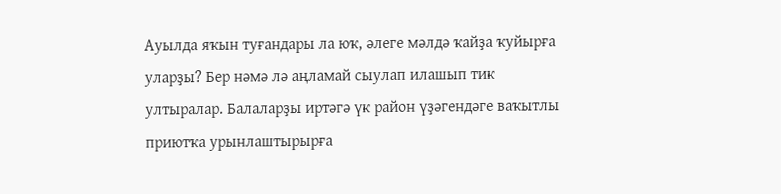Ауылда яҡын туғандары ла юҡ, әлеге мәлдә ҡайҙа ҡуйырға уларҙы? Бер нәмә лә аңламай сыулап илашып тик ултыралар. Балаларҙы иртәгә үк район үҙәгендәге ваҡытлы приютҡа урынлаштырырға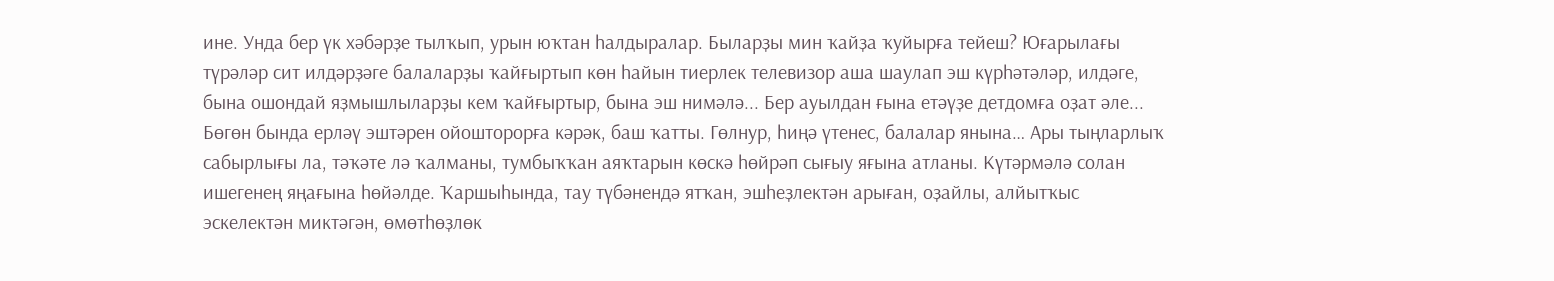ине. Унда бер үк хәбәрҙе тылҡып, урын юҡтан һалдыралар. Быларҙы мин ҡайҙа ҡуйырға тейеш? Юғарылағы түрәләр сит илдәрҙәге балаларҙы ҡайғыртып көн һайын тиерлек телевизор аша шаулап эш күрһәтәләр, илдәге, бына ошондай яҙмышлыларҙы кем ҡайғыртыр, бына эш нимәлә... Бер ауылдан ғына етәүҙе детдомға оҙат әле... Бөгөн бында ерләү эштәрен ойошторорға кәрәк, баш ҡатты. Гөлнур, һиңә үтенес, балалар янына… Ары тыңларлыҡ сабырлығы ла, тәҡәте лә ҡалманы, тумбыҡҡан аяҡтарын көскә һөйрәп сығыу яғына атланы. Күтәрмәлә солан ишегенең яңағына һөйәлде. Ҡаршыһында, тау түбәнендә ятҡан, эшһеҙлектән арыған, оҙайлы, алйытҡыс эскелектән миктәгән, өмөтһөҙлөк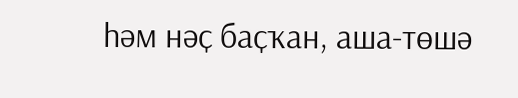һәм нәҫ баҫҡан, аша-төшә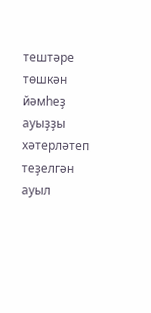тештәре төшкән йәмһеҙ ауыҙҙы хәтерләтеп теҙелгән ауыл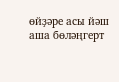өйҙәре асы йәш аша бөләңгерт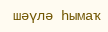шәүлә һымаҡ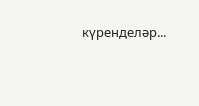күренделәр...